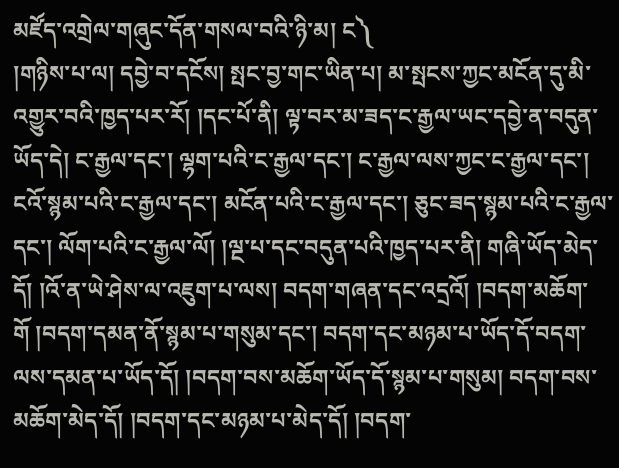མཛོད་འགྲེལ་གཞུང་དོན་གསལ་བའི་ཉི་མ། ང༽
།གཉིས་པ་ལ། དབྱེ་བ་དངོས། སྤང་བྱ་གང་ཡིན་པ། མ་སྤངས་ཀྱང་མངོན་དུ་མི་འགྱུར་བའི་ཁྱད་པར་རོ། །དང་པོ་ནི། ལྟ་བར་མ་ཟད་ང་རྒྱལ་ཡང་དབྱེ་ན་བདུན་ཡོད་དེ། ང་རྒྱལ་དང་། ལྷག་པའི་ང་རྒྱལ་དང་། ང་རྒྱལ་ལས་ཀྱང་ང་རྒྱལ་དང་། ངའོ་སྙམ་པའི་ང་རྒྱལ་དང་། མངོན་པའི་ང་རྒྱལ་དང་། ཅུང་ཟད་སྙམ་པའི་ང་རྒྱལ་དང་། ལོག་པའི་ང་རྒྱལ་ལོ། །ལྔ་པ་དང་བདུན་པའི་ཁྱད་པར་ནི། གཞི་ཡོད་མེད་དོ། །འོ་ན་ཡེ་ཤེས་ལ་འཇུག་པ་ལས། བདག་གཞན་དང་འདྲའོ། །བདག་མཆོག་གོ །བདག་དམན་ནོ་སྙམ་པ་གསུམ་དང་། བདག་དང་མཉམ་པ་ཡོད་དོ་བདག་ལས་དམན་པ་ཡོད་དོ། །བདག་བས་མཆོག་ཡོད་དོ་སྙམ་པ་གསུམ། བདག་བས་མཆོག་མེད་དོ། །བདག་དང་མཉམ་པ་མེད་དོ། །བདག་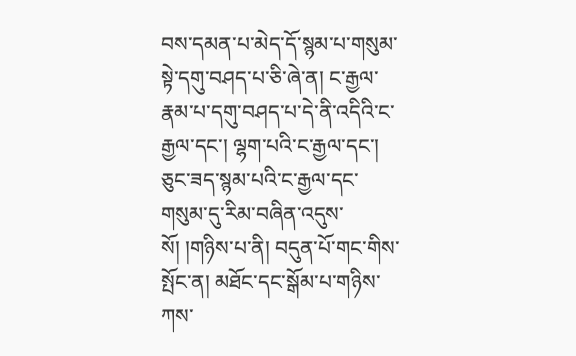བས་དམན་པ་མེད་དོ་སྙམ་པ་གསུམ་སྟེ་དགུ་བཤད་པ་ཅི་ཞེ་ན། ང་རྒྱལ་རྣམ་པ་དགུ་བཤད་པ་དེ་ནི་འདིའི་ང་རྒྱལ་དང་། ལྷག་པའི་ང་རྒྱལ་དང་། ཅུང་ཟད་སྙམ་པའི་ང་རྒྱལ་དང་གསུམ་དུ་རིམ་བཞིན་འདུས་སོ། །གཉིས་པ་ནི། བདུན་པོ་གང་གིས་སྤོང་ན། མཐོང་དང་སྒོམ་པ་གཉིས་ཀས་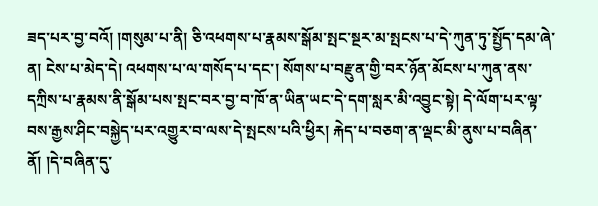ཟད་པར་བྱ་བའོ། །གསུམ་པ་ནི། ཅི་འཕགས་པ་རྣམས་སྒོམ་སྤང་སྔར་མ་སྤངས་པ་དེ་ཀུན་ཏུ་སྤྱོད་དམ་ཞེ་ན། ངེས་པ་མེད་དེ། འཕགས་པ་ལ་གསོད་པ་དང་། སོགས་པ་བརྫུན་གྱི་བར་ཉོན་མོངས་པ་ཀུན་ནས་དཀྲིས་པ་རྣམས་ནི་སྒོམ་པས་སྤང་བར་བྱ་བ་ཁོ་ན་ཡིན་ཡང་དེ་དག་སླར་མི་འབྱུང་སྟེ། དེ་ལོག་པར་ལྟ་བས་རྒྱས་ཤིང་བསྐྱེད་པར་འགྱུར་བ་ལས་དེ་སྤངས་པའི་ཕྱིར། རྐེད་པ་བཅག་ན་ལྡང་མི་ནུས་པ་བཞིན་ནོ། །དེ་བཞིན་དུ་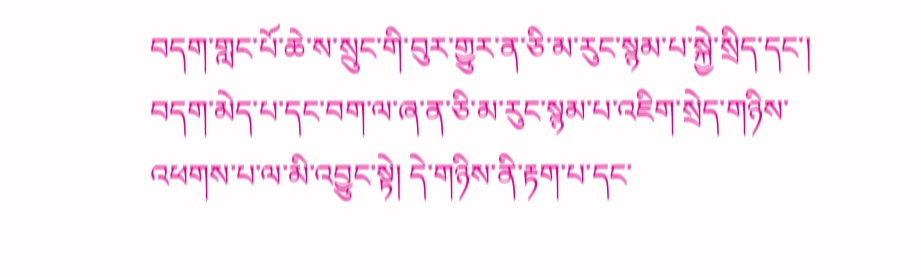བདག་གླང་པོ་ཆེ་ས་སྲུང་གི་བུར་གྱུར་ན་ཅི་མ་རུང་སྙམ་པ་སྐྱེ་སྲིད་དང་། བདག་མེད་པ་དང་བག་ལ་ཞ་ན་ཅི་མ་རུང་སྙམ་པ་འཇིག་སྲེད་གཉིས་འཕགས་པ་ལ་མི་འབྱུང་སྟེ། དེ་གཉིས་ནི་རྟག་པ་དང་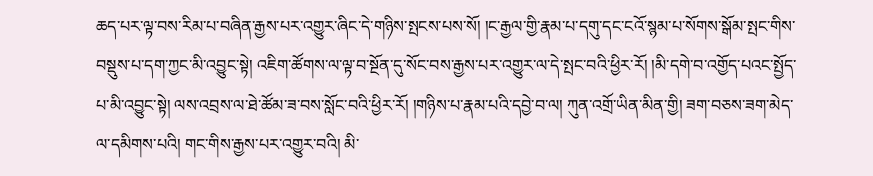ཆད་པར་ལྟ་བས་རིམ་པ་བཞིན་རྒྱས་པར་འགྱུར་ཞིང་དེ་གཉིས་སྤངས་པས་སོ། །ང་རྒྱལ་གྱི་རྣམ་པ་དགུ་དང་ངའོ་སྙམ་པ་སོགས་སྒོམ་སྤང་གིས་བསྡུས་པ་དག་ཀྱང་མི་འབྱུང་སྟེ། འཇིག་ཚོགས་ལ་ལྟ་བ་སྔོན་དུ་སོང་བས་རྒྱས་པར་འགྱུར་ལ་དེ་སྤང་བའི་ཕྱིར་རོ། །མི་དགེ་བ་འགྱོད་པའང་སྤྱོད་པ་མི་འབྱུང་སྟེ། ལས་འབྲས་ལ་ཐེ་ཚོམ་ཟ་བས་སློང་བའི་ཕྱིར་རོ། །གཉིས་པ་རྣམ་པའི་དབྱེ་བ་ལ། ཀུན་འགྲོ་ཡིན་མིན་གྱི། ཟག་བཅས་ཟག་མེད་ལ་དམིགས་པའི། གང་གིས་རྒྱས་པར་འགྱུར་བའི། མི་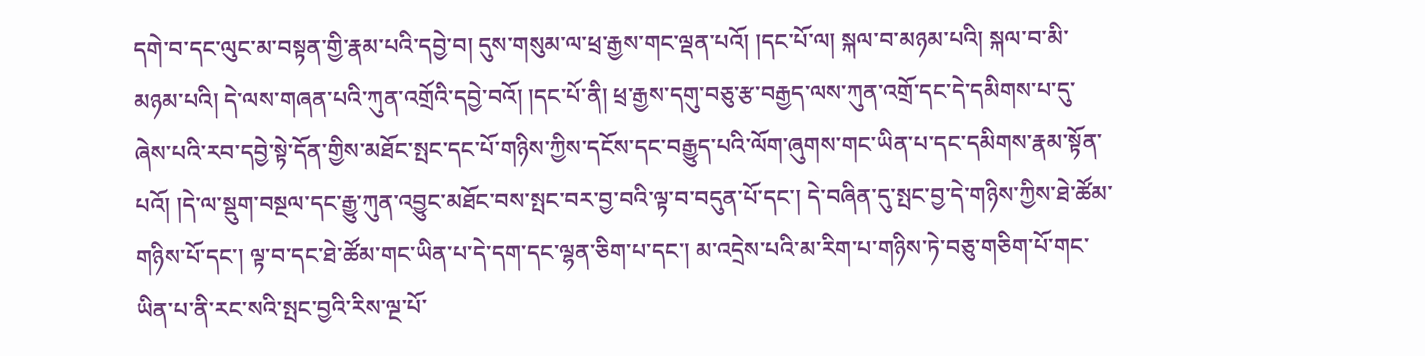དགེ་བ་དང་ལུང་མ་བསྟན་གྱི་རྣམ་པའི་དབྱེ་བ། དུས་གསུམ་ལ་ཕྲ་རྒྱས་གང་ལྡན་པའོ། །དང་པོ་ལ། སྐལ་བ་མཉམ་པའི། སྐལ་བ་མི་མཉམ་པའི། དེ་ལས་གཞན་པའི་ཀུན་འགྲོའི་དབྱེ་བའོ། །དང་པོ་ནི། ཕྲ་རྒྱས་དགུ་བཅུ་རྩ་བརྒྱད་ལས་ཀུན་འགྲོ་དང་དེ་དམིགས་པ་དུ་ཞེས་པའི་རབ་དབྱེ་སྟེ་དོན་གྱིས་མཐོང་སྤང་དང་པོ་གཉིས་ཀྱིས་དངོས་དང་བརྒྱུད་པའི་ལོག་ཞུགས་གང་ཡིན་པ་དང་དམིགས་རྣམ་སྟོན་པའོ། །དེ་ལ་སྡུག་བསྔལ་དང་རྒྱུ་ཀུན་འབྱུང་མཐོང་བས་སྤང་བར་བྱ་བའི་ལྟ་བ་བདུན་པོ་དང་། དེ་བཞིན་དུ་སྤང་བྱ་དེ་གཉིས་ཀྱིས་ཐེ་ཚོམ་གཉིས་པོ་དང་། ལྟ་བ་དང་ཐེ་ཚོམ་གང་ཡིན་པ་དེ་དག་དང་ལྷན་ཅིག་པ་དང་། མ་འདྲེས་པའི་མ་རིག་པ་གཉིས་ཏེ་བཅུ་གཅིག་པོ་གང་ཡིན་པ་ནི་རང་སའི་སྤང་བྱའི་རིས་ལྔ་པོ་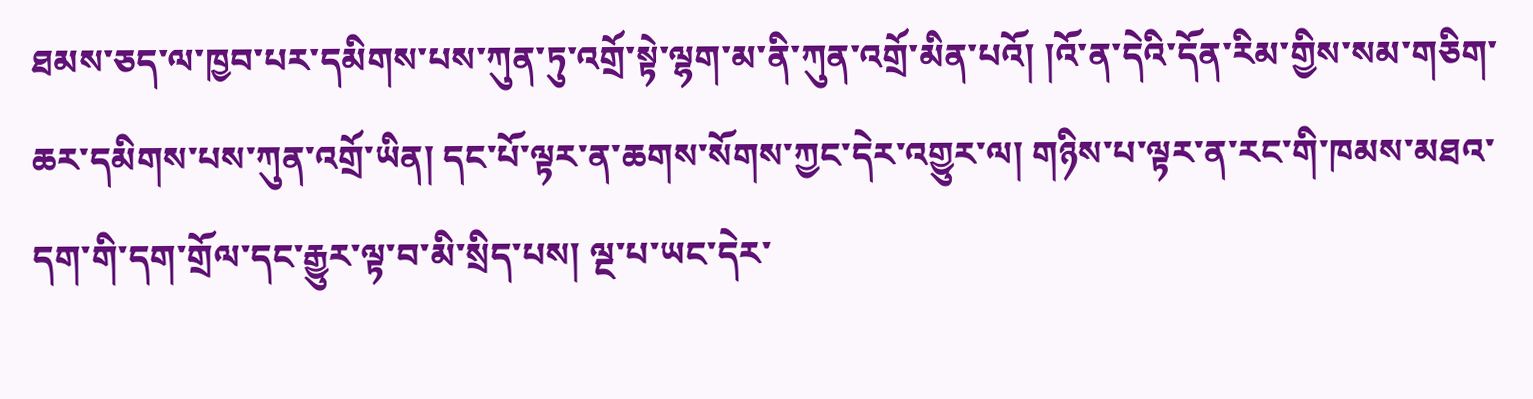ཐམས་ཅད་ལ་ཁྱབ་པར་དམིགས་པས་ཀུན་ཏུ་འགྲོ་སྟེ་ལྷག་མ་ནི་ཀུན་འགྲོ་མིན་པའོ། །འོ་ན་དེའི་དོན་རིམ་གྱིས་སམ་གཅིག་ཆར་དམིགས་པས་ཀུན་འགྲོ་ཡིན། དང་པོ་ལྟར་ན་ཆགས་སོགས་ཀྱང་དེར་འགྱུར་ལ། གཉིས་པ་ལྟར་ན་རང་གི་ཁམས་མཐའ་དག་གི་དག་གྲོལ་དང་རྒྱུར་ལྟ་བ་མི་སྲིད་པས། ལྔ་པ་ཡང་དེར་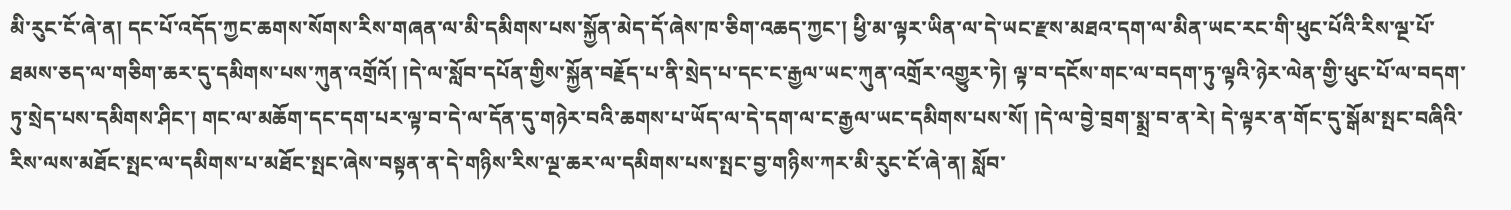མི་རུང་ངོ་ཞེ་ན། དང་པོ་འདོད་ཀྱང་ཆགས་སོགས་རིས་གཞན་ལ་མི་དམིགས་པས་སྐྱོན་མེད་དོ་ཞེས་ཁ་ཅིག་འཆད་ཀྱང་། ཕྱི་མ་ལྟར་ཡིན་ལ་དེ་ཡང་རྫས་མཐའ་དག་ལ་མིན་ཡང་རང་གི་ཕུང་པོའི་རིས་ལྔ་པོ་ཐམས་ཅད་ལ་གཅིག་ཆར་དུ་དམིགས་པས་ཀུན་འགྲོའོ། །དེ་ལ་སློབ་དཔོན་གྱིས་སྐྱོན་བརྗོད་པ་ནི་སྲེད་པ་དང་ང་རྒྱལ་ཡང་ཀུན་འགྲོར་འགྱུར་ཏེ། ལྟ་བ་དངོས་གང་ལ་བདག་ཏུ་ལྟའི་ཉེར་ལེན་གྱི་ཕུང་པོ་ལ་བདག་ཏུ་སྲེད་པས་དམིགས་ཤིང་། གང་ལ་མཆོག་དང་དག་པར་ལྟ་བ་དེ་ལ་དོན་དུ་གཉེར་བའི་ཆགས་པ་ཡོད་ལ་དེ་དག་ལ་ང་རྒྱལ་ཡང་དམིགས་པས་སོ། །དེ་ལ་བྱེ་བྲག་སྨྲ་བ་ན་རེ། དེ་ལྟར་ན་གོང་དུ་སྒོམ་སྤང་བཞིའི་རིས་ལས་མཐོང་སྤང་ལ་དམིགས་པ་མཐོང་སྤང་ཞེས་བསྟན་ན་དེ་གཉིས་རིས་ལྔ་ཆར་ལ་དམིགས་པས་སྤང་བྱ་གཉིས་ཀར་མི་རུང་ངོ་ཞེ་ན། སློབ་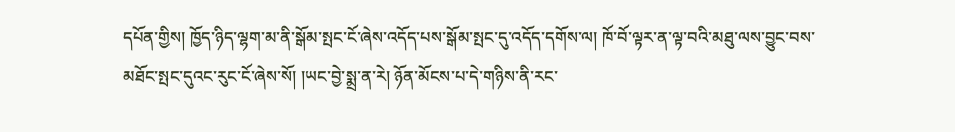དཔོན་གྱིས། ཁྱོད་ཉིད་ལྷག་མ་ནི་སྒོམ་སྤང་ངོ་ཞེས་འདོད་པས་སྒོམ་སྤང་དུ་འདོད་དགོས་ལ། ཁོ་བོ་ལྟར་ན་ལྟ་བའི་མཐུ་ལས་བྱུང་བས་མཐོང་སྤང་དུའང་རུང་ངོ་ཞེས་སོ། །ཡང་བྱེ་སྨྲ་ན་རེ། ཉོན་མོངས་པ་དེ་གཉིས་ནི་རང་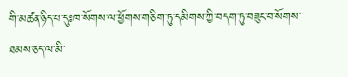གི་མཚན་ཉིད་པ་དུཿཁ་སོགས་ལ་ཕྱོགས་གཅིག་ཏུ་དམིགས་ཀྱི་བདག་ཏུ་བཟུང་བ་སོགས་ཐམས་ཅད་ལ་མི་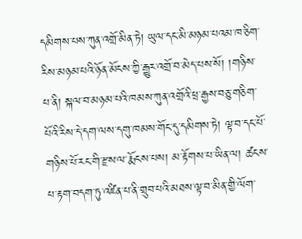དམིགས་པས་ཀུན་འགྲོ་མིན་ཏེ། ཡུལ་དང་མི་མཉམ་པའམ་ཁ་ཅིག་རིས་མཉམ་པའི་ཉོན་མོངས་ཀྱི་རྒྱུར་འགྲོ་བ་མེད་པས་སོ། །གཉིས་པ་ནི། སྐལ་བ་མཉམ་པའི་ཁམས་ཀུན་འགྲོའི་ཕྲ་རྒྱས་བཅུ་གཅིག་པོའི་རིས་དེ་དག་ལས་དགུ་ཁམས་གོང་དུ་དམིགས་ཏེ། ལྟ་བ་དང་པོ་གཉིས་པོ་རང་གི་རྫས་ལ་རྨོངས་པས། མ་རྟོགས་པ་ཡིན་ལ། ཚངས་པ་རྟག་བདག་ཏུ་འཛིན་པ་ནི་གྲུབ་པའི་མཐས་ལྟ་བ་མིན་གྱི་ལོག་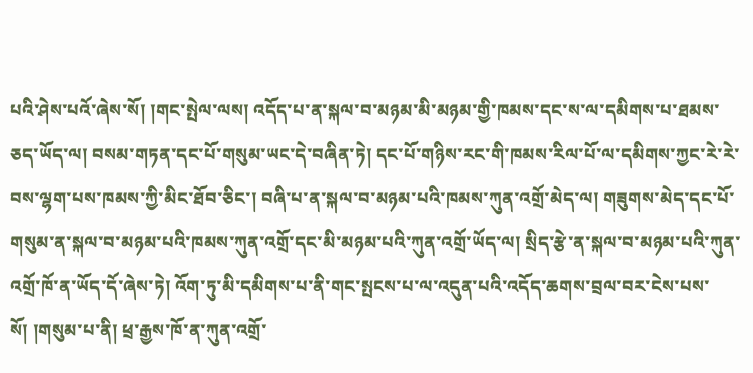པའི་ཤེས་པའོ་ཞེས་སོ། །གང་སྤེལ་ལས། འདོད་པ་ན་སྐལ་བ་མཉམ་མི་མཉམ་གྱི་ཁམས་དང་ས་ལ་དམིགས་པ་ཐམས་ཅད་ཡོད་ལ། བསམ་གཏན་དང་པོ་གསུམ་ཡང་དེ་བཞིན་ཏེ། དང་པོ་གཉིས་རང་གི་ཁམས་རིལ་པོ་ལ་དམིགས་ཀྱང་རེ་རེ་བས་ལྷག་པས་ཁམས་ཀྱི་མིང་ཐོབ་ཅིང་། བཞི་པ་ན་སྐལ་བ་མཉམ་པའི་ཁམས་ཀུན་འགྲོ་མེད་ལ། གཟུགས་མེད་དང་པོ་གསུམ་ན་སྐལ་བ་མཉམ་པའི་ཁམས་ཀུན་འགྲོ་དང་མི་མཉམ་པའི་ཀུན་འགྲོ་ཡོད་ལ། སྲིད་རྩེ་ན་སྐལ་བ་མཉམ་པའི་ཀུན་འགྲོ་ཁོ་ན་ཡོད་དོ་ཞེས་ཏེ། འོག་ཏུ་མི་དམིགས་པ་ནི་གང་སྤངས་པ་ལ་འདུན་པའི་འདོད་ཆགས་བྲལ་བར་ངེས་པས་སོ། །གསུམ་པ་ནི། ཕྲ་རྒྱས་ཁོ་ན་ཀུན་འགྲོ་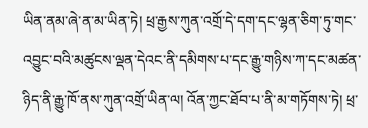ཡིན་ནམ་ཞེ་ན་མ་ཡིན་ཏེ། ཕྲ་རྒྱས་ཀུན་འགྲོ་དེ་དག་དང་ལྷན་ཅིག་ཏུ་གང་འབྱུང་བའི་མཚུངས་ལྡན་དེའང་ནི་དམིགས་པ་དང་རྒྱུ་གཉིས་ཀ་དང་མཚན་ཉིད་ནི་རྒྱུ་ཁོ་ནས་ཀུན་འགྲོ་ཡིན་ལ། འོན་ཀྱང་ཐོབ་པ་ནི་མ་གཏོགས་ཏེ། ཕྲ་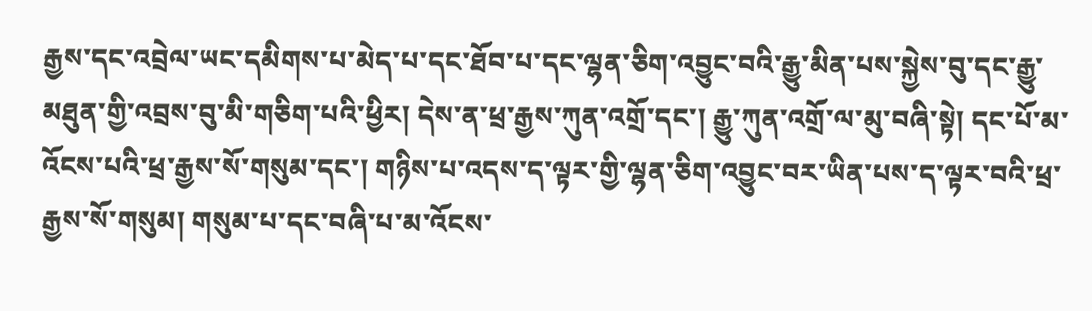རྒྱས་དང་འབྲེལ་ཡང་དམིགས་པ་མེད་པ་དང་ཐོབ་པ་དང་ལྷན་ཅིག་འབྱུང་བའི་རྒྱུ་མིན་པས་སྐྱེས་བུ་དང་རྒྱུ་མཐུན་གྱི་འབྲས་བུ་མི་གཅིག་པའི་ཕྱིར། དེས་ན་ཕྲ་རྒྱས་ཀུན་འགྲོ་དང་། རྒྱུ་ཀུན་འགྲོ་ལ་མུ་བཞི་སྟེ། དང་པོ་མ་འོངས་པའི་ཕྲ་རྒྱས་སོ་གསུམ་དང་། གཉིས་པ་འདས་ད་ལྟར་གྱི་ལྷན་ཅིག་འབྱུང་བར་ཡིན་པས་ད་ལྟར་བའི་ཕྲ་རྒྱས་སོ་གསུམ། གསུམ་པ་དང་བཞི་པ་མ་འོངས་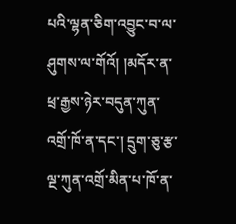པའི་ལྷན་ཅིག་འབྱུང་བ་ལ་ཤུགས་ལ་གོའོ། །མདོར་ན་ཕྲ་རྒྱས་ཉེར་བདུན་ཀུན་འགྲོ་ཁོ་ན་དང་། དྲུག་ཅུ་རྩ་ལྔ་ཀུན་འགྲོ་མིན་པ་ཁོ་ན་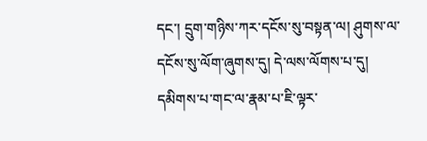དང་། དྲུག་གཉིས་ཀར་དངོས་སུ་བསྟན་ལ། ཤུགས་ལ་དངོས་སུ་ལོག་ཞུགས་དུ། དེ་ལས་ལོགས་པ་དུ། དམིགས་པ་གང་ལ་རྣམ་པ་ཇི་ལྟར་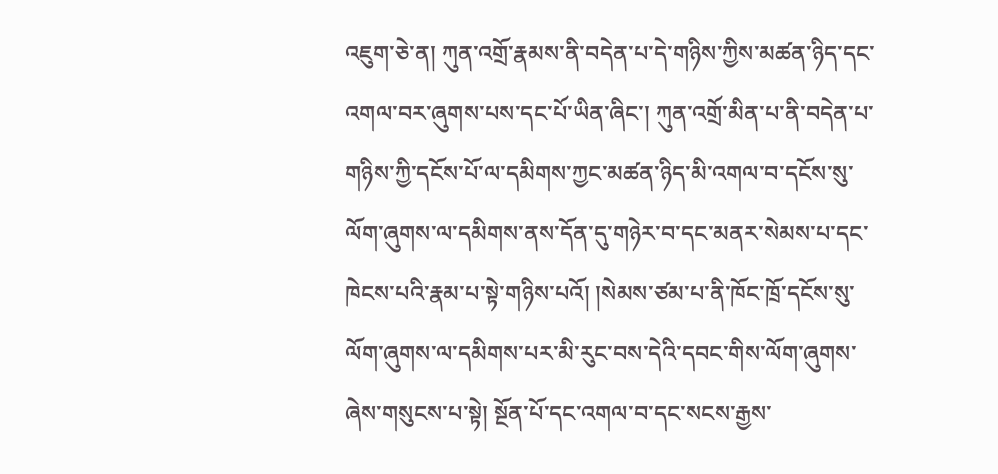འཇུག་ཅེ་ན། ཀུན་འགྲོ་རྣམས་ནི་བདེན་པ་དེ་གཉིས་ཀྱིས་མཚན་ཉིད་དང་འགལ་བར་ཞུགས་པས་དང་པོ་ཡིན་ཞིང་། ཀུན་འགྲོ་མིན་པ་ནི་བདེན་པ་གཉིས་ཀྱི་དངོས་པོ་ལ་དམིགས་ཀྱང་མཚན་ཉིད་མི་འགལ་བ་དངོས་སུ་ལོག་ཞུགས་ལ་དམིགས་ནས་དོན་དུ་གཉེར་བ་དང་མནར་སེམས་པ་དང་ཁེངས་པའི་རྣམ་པ་སྟེ་གཉིས་པའོ། །སེམས་ཙམ་པ་ནི་ཁོང་ཁྲོ་དངོས་སུ་ལོག་ཞུགས་ལ་དམིགས་པར་མི་རུང་བས་དེའི་དབང་གིས་ལོག་ཞུགས་ཞེས་གསུངས་པ་སྟེ། སྔོན་པོ་དང་འགལ་བ་དང་སངས་རྒྱས་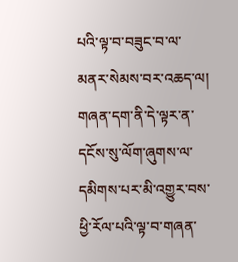པའི་ལྟ་བ་བཟུང་བ་ལ་མནར་སེམས་བར་འཆད་ལ། གཞན་དག་ནི་དེ་ལྟར་ན་དངོས་སུ་ལོག་ཞུགས་ལ་དམིགས་པར་མི་འགྱུར་བས་ཕྱི་རོལ་པའི་ལྟ་བ་གཞན་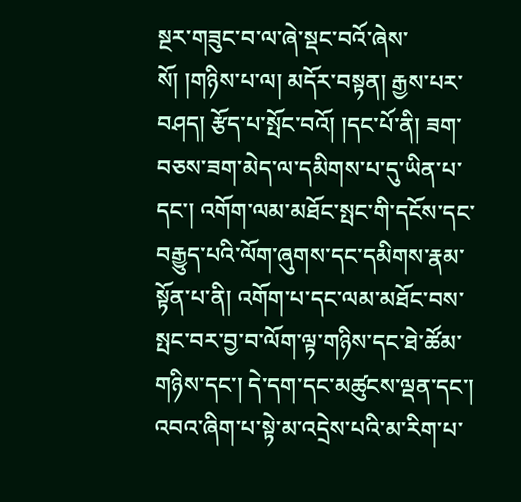སྔར་གཟུང་བ་ལ་ཞེ་སྡང་བའོ་ཞེས་སོ། །གཉིས་པ་ལ། མདོར་བསྟན། རྒྱས་པར་བཤད། རྩོད་པ་སྤོང་བའོ། །དང་པོ་ནི། ཟག་བཅས་ཟག་མེད་ལ་དམིགས་པ་དུ་ཡིན་པ་དང་། འགོག་ལམ་མཐོང་སྤང་གི་དངོས་དང་བརྒྱུད་པའི་ལོག་ཞུགས་དང་དམིགས་རྣམ་སྟོན་པ་ནི། འགོག་པ་དང་ལམ་མཐོང་བས་སྤང་བར་བྱ་བ་ལོག་ལྟ་གཉིས་དང་ཐེ་ཚོམ་གཉིས་དང་། དེ་དག་དང་མཚུངས་ལྡན་དང་། འབའ་ཞིག་པ་སྟེ་མ་འདྲེས་པའི་མ་རིག་པ་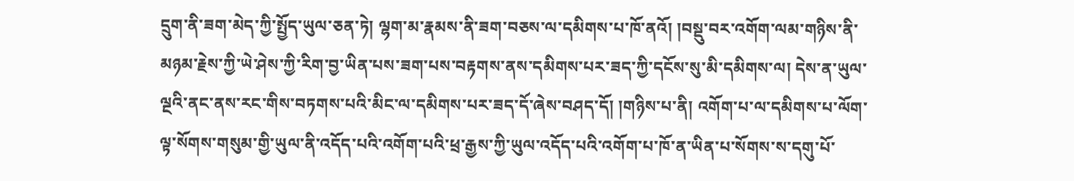དྲུག་ནི་ཟག་མེད་ཀྱི་སྤྱོད་ཡུལ་ཅན་ཏེ། ལྷག་མ་རྣམས་ནི་ཟག་བཅས་ལ་དམིགས་པ་ཁོ་ནའོ། །བསྡུ་བར་འགོག་ལམ་གཉིས་ནི་མཉམ་རྗེས་ཀྱི་ཡེ་ཤེས་ཀྱི་རིག་བྱ་ཡིན་པས་ཟག་པས་བརྟགས་ནས་དམིགས་པར་ཟད་ཀྱི་དངོས་སུ་མི་དམིགས་ལ། དེས་ན་ཡུལ་ལྔའི་ནང་ནས་རང་གིས་བཏགས་པའི་མིང་ལ་དམིགས་པར་ཟད་དོ་ཞེས་བཤད་དོ། །གཉིས་པ་ནི། འགོག་པ་ལ་དམིགས་པ་ལོག་ལྟ་སོགས་གསུམ་གྱི་ཡུལ་ནི་འདོད་པའི་འགོག་པའི་ཕྲ་རྒྱས་ཀྱི་ཡུལ་འདོད་པའི་འགོག་པ་ཁོ་ན་ཡིན་པ་སོགས་ས་དགུ་པོ་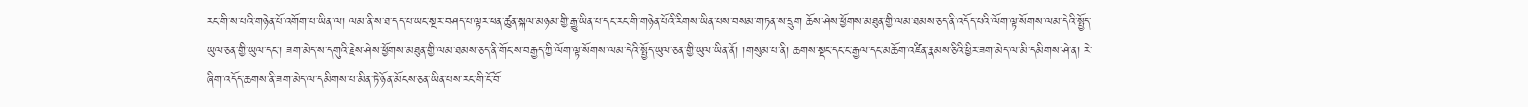རང་གི་ས་པའི་གཉེན་པོ་འགོག་པ་ཡིན་ལ། ལམ་ནི་ས་ཐ་དད་པ་ཡང་སྔར་བཤད་པ་ལྟར་ཕན་ཚུན་སྐལ་མཉམ་གྱི་རྒྱུ་ཡིན་པ་དང་རང་གི་གཉེན་པོའི་རིགས་ཡིན་པས་བསམ་གཏན་ས་དྲུག ཆོས་ཤེས་ཕྱོགས་མཐུན་གྱི་ལམ་ཐམས་ཅད་ནི་འདོད་པའི་ལོག་ལྟ་སོགས་ལམ་དེའི་སྤྱོད་ཡུལ་ཅན་གྱི་ཡུལ་དང་། ཟག་མེད་ས་དགུའི་རྗེས་ཤེས་ཕྱོགས་མཐུན་གྱི་ལམ་ཐམས་ཅད་ནི་གོང་ས་བརྒྱད་ཀྱི་ལོག་ལྟ་སོགས་ལམ་དེའི་སྤྱོད་ཡུལ་ཅན་གྱི་ཡུལ་ཡིན་ནོ། །གསུམ་པ་ནི། ཆགས་སྡང་དང་ང་རྒྱལ་དང་མཆོག་འཛིན་རྣམས་ཅིའི་ཕྱིར་ཟག་མེད་ལ་མི་དམིགས་ཤེ་ན། རེ་ཞིག་འདོད་ཆགས་ནི་ཟག་མེད་ལ་དམིགས་པ་མིན་ཏེ་ཉོན་མོངས་ཅན་ཡིན་པས་རང་གི་ངོ་བོ་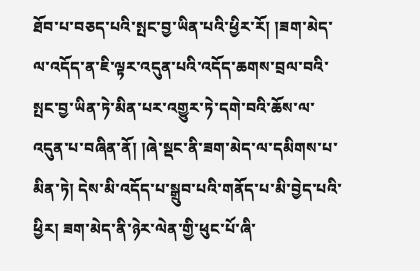ཐོབ་པ་བཅད་པའི་སྤང་བྱ་ཡིན་པའི་ཕྱིར་རོ། །ཟག་མེད་ལ་འདོད་ན་ཇི་ལྟར་འདུན་པའི་འདོད་ཆགས་བྲལ་བའི་སྤང་བྱ་ཡིན་ཏེ་མིན་པར་འགྱུར་ཏེ་དགེ་བའི་ཆོས་ལ་འདུན་པ་བཞིན་ནོ། །ཞེ་སྡང་ནི་ཟག་མེད་ལ་དམིགས་པ་མིན་ཏེ། དེས་མི་འདོད་པ་སྒྲུབ་པའི་གནོད་པ་མི་བྱེད་པའི་ཕྱིར། ཟག་མེད་ནི་ཉེར་ལེན་གྱི་ཕུང་པོ་ཞི་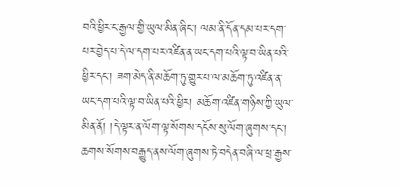བའི་ཕྱིར་ང་རྒྱལ་གྱི་ཡུལ་མིན་ཞིང་། ལམ་ནི་དོན་དམ་པར་དག་པར་བྱེད་པ་དེ་ལ་དག་པར་འཛིན་ན་ཡང་དག་པའི་ལྟ་བ་ཡིན་པའི་ཕྱིར་དང་། ཟག་མེད་ནི་མཆོག་ཏུ་གྱུར་པ་ལ་མཆོག་ཏུ་འཛིན་ན་ཡང་དག་པའི་ལྟ་བ་ཡིན་པའི་ཕྱིར། མཆོག་འཛིན་གཉིས་ཀྱི་ཡུལ་མིན་ནོ། །དེ་ལྟར་ན་ལོག་ལྟ་སོགས་དངོས་སུ་ལོག་ཞུགས་དང་། ཆགས་སོགས་བརྒྱུད་ནས་ལོག་ཞུགས་ཏེ་བདེན་བཞི་ལ་ཕྲ་རྒྱས་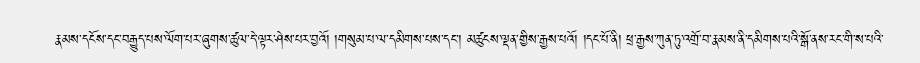རྣམས་དངོས་དང་བརྒྱུད་པས་ལོག་པར་ཞུགས་ཚུལ་དེ་ལྟར་ཤེས་པར་བྱའོ། །གསུམ་པ་ལ་དམིགས་པས་དང་། མཚུངས་ལྡན་གྱིས་རྒྱས་པའོ། །དང་པོ་ནི། ཕྲ་རྒྱས་ཀུན་ཏུ་འགྲོ་བ་རྣམས་ནི་དམིགས་པའི་སྒོ་ནས་རང་གི་ས་པའི་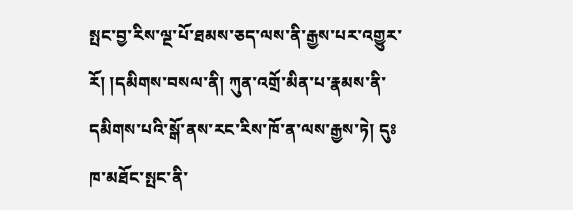སྤང་བྱ་རིས་ལྔ་པོ་ཐམས་ཅད་ལས་ནི་རྒྱས་པར་འགྱུར་རོ། །དམིགས་བསལ་ནི། ཀུན་འགྲོ་མིན་པ་རྣམས་ནི་དམིགས་པའི་སྒོ་ནས་རང་རིས་ཁོ་ན་ལས་རྒྱས་ཏེ། དུཿཁ་མཐོང་སྤང་ནི་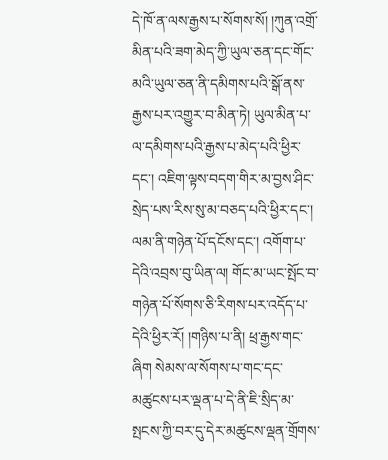དེ་ཁོ་ན་ལས་རྒྱས་པ་སོགས་སོ། །ཀུན་འགྲོ་མིན་པའི་ཟག་མེད་ཀྱི་ཡུལ་ཅན་དང་གོང་མའི་ཡུལ་ཅན་ནི་དམིགས་པའི་སྒོ་ནས་རྒྱས་པར་འགྱུར་བ་མིན་ཏེ། ཡུལ་མིན་པ་ལ་དམིགས་པའི་རྒྱས་པ་མེད་པའི་ཕྱིར་དང་། འཇིག་ལྟས་བདག་གིར་མ་བྱས་ཤིང་སྲེད་པས་རིས་སུ་མ་བཅད་པའི་ཕྱིར་དང་། ལམ་ནི་གཉེན་པོ་དངོས་དང་། འགོག་པ་དེའི་འབྲས་བུ་ཡིན་ལ། གོང་མ་ཡང་སྤོང་བ་གཉེན་པོ་སོགས་ཅི་རིགས་པར་འདོད་པ་དེའི་ཕྱིར་རོ། །གཉིས་པ་ནི། ཕྲ་རྒྱས་གང་ཞིག སེམས་ལ་སོགས་པ་གང་དང་མཚུངས་པར་ལྡན་པ་དེ་ནི་ཇི་སྲིད་མ་སྤངས་ཀྱི་བར་དུ་དེར་མཚུངས་ལྡན་གྲོགས་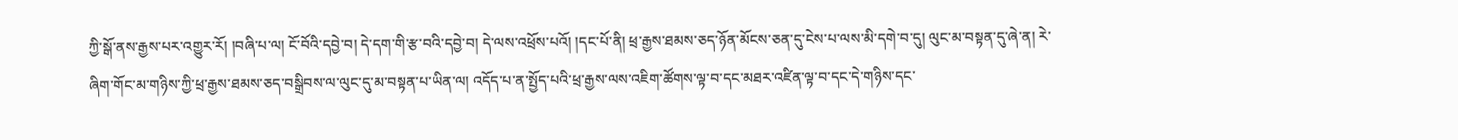ཀྱི་སྒོ་ནས་རྒྱས་པར་འགྱུར་རོ། །བཞི་པ་ལ། ངོ་བོའི་དབྱེ་བ། དེ་དག་གི་རྩ་བའི་དབྱེ་བ། དེ་ལས་འཕྲོས་པའོ། །དང་པོ་ནི། ཕྲ་རྒྱས་ཐམས་ཅད་ཉོན་མོངས་ཅན་དུ་ངེས་པ་ལས་མི་དགེ་བ་དུ། ལུང་མ་བསྟན་དུ་ཞེ་ན། རེ་ཞིག་གོང་མ་གཉིས་ཀྱི་ཕྲ་རྒྱས་ཐམས་ཅད་བསྒྲིབས་ལ་ལུང་དུ་མ་བསྟན་པ་ཡིན་ལ། འདོད་པ་ན་སྤྱོད་པའི་ཕྲ་རྒྱས་ལས་འཇིག་ཚོགས་ལྟ་བ་དང་མཐར་འཛིན་ལྟ་བ་དང་དེ་གཉིས་དང་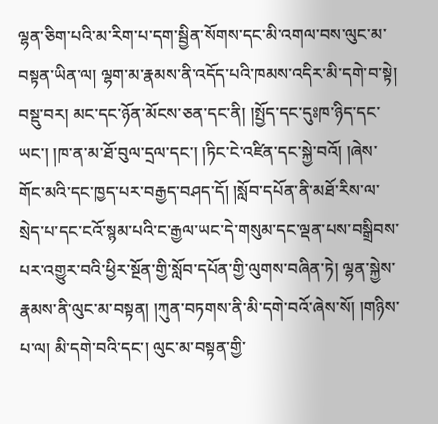ལྷན་ཅིག་པའི་མ་རིག་པ་དག་སྦྱིན་སོགས་དང་མི་འགལ་བས་ལུང་མ་བསྟན་ཡིན་ལ། ལྷག་མ་རྣམས་ནི་འདོད་པའི་ཁམས་འདིར་མི་དགེ་བ་སྟེ། བསྡུ་བར། མང་དང་ཉོན་མོངས་ཅན་དང་ནི། །སྤྱོད་དང་དུཿཁ་ཉིད་དང་ཡང་། །ཁ་ན་མ་ཐོ་བུལ་དྲལ་དང་། །ཏིང་ངེ་འཛིན་དང་སྐྱེ་བའོ། །ཞེས་གོང་མའི་དང་ཁྱད་པར་བརྒྱད་བཤད་དོ། །སློབ་དཔོན་ནི་མཐོ་རིས་ལ་སྲེད་པ་དང་ངའོ་སྙམ་པའི་ང་རྒྱལ་ཡང་དེ་གསུམ་དང་ལྡན་པས་བསྒྲིབས་པར་འགྱུར་བའི་ཕྱིར་སྔོན་གྱི་སློབ་དཔོན་གྱི་ལུགས་བཞིན་ཏེ། ལྷན་སྐྱེས་རྣམས་ནི་ལུང་མ་བསྟན། །ཀུན་བཏགས་ནི་མི་དགེ་བའོ་ཞེས་སོ། །གཉིས་པ་ལ། མི་དགེ་བའི་དང་། ལུང་མ་བསྟན་གྱི་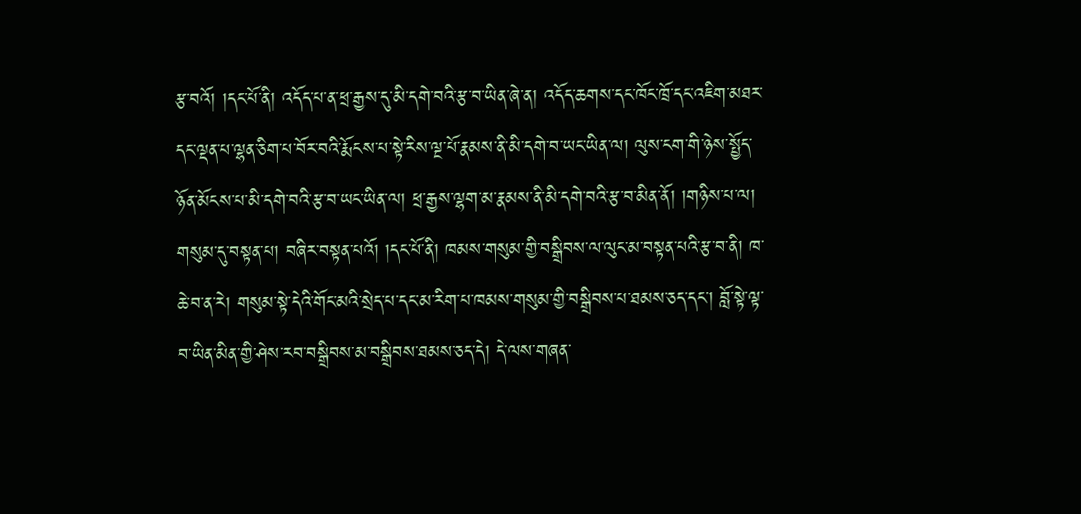རྩ་བའོ། །དང་པོ་ནི། འདོད་པ་ན་ཕྲ་རྒྱས་དུ་མི་དགེ་བའི་རྩ་བ་ཡིན་ཞེ་ན། འདོད་ཆགས་དང་ཁོང་ཁྲོ་དང་འཇིག་མཐར་དང་ལྡན་པ་ལྷན་ཅིག་པ་བོར་བའི་རྨོངས་པ་སྟེ་རིས་ལྔ་པོ་རྣམས་ནི་མི་དགེ་བ་ཡང་ཡིན་ལ། ལུས་ངག་གི་ཉེས་སྤྱོད་ཉོན་མོངས་པ་མི་དགེ་བའི་རྩ་བ་ཡང་ཡིན་ལ། ཕྲ་རྒྱས་ལྷག་མ་རྣམས་ནི་མི་དགེ་བའི་རྩ་བ་མིན་ནོ། །གཉིས་པ་ལ། གསུམ་དུ་བསྟན་པ། བཞིར་བསྟན་པའོ། །དང་པོ་ནི། ཁམས་གསུམ་གྱི་བསྒྲིབས་ལ་ལུང་མ་བསྟན་པའི་རྩ་བ་ནི། ཁ་ཆེ་བ་ན་རེ། གསུམ་སྟེ་དེའི་གོང་མའི་སྲེད་པ་དང་མ་རིག་པ་ཁམས་གསུམ་གྱི་བསྒྲིབས་པ་ཐམས་ཅད་དང་། བློ་སྟེ་ལྟ་བ་ཡིན་མིན་གྱི་ཤེས་རབ་བསྒྲིབས་མ་བསྒྲིབས་ཐམས་ཅད་དེ། དེ་ལས་གཞན་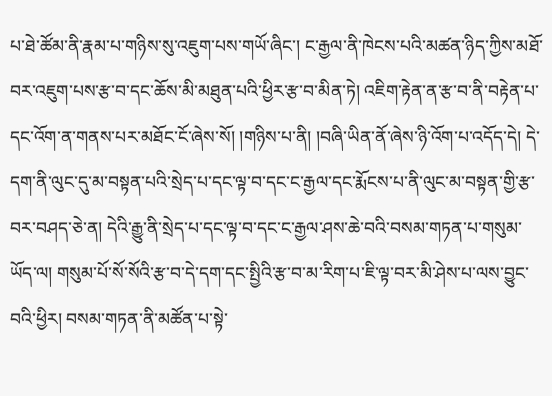པ་ཐེ་ཚོམ་ནི་རྣམ་པ་གཉིས་སུ་འཇུག་པས་གཡོ་ཞིང་། ང་རྒྱལ་ནི་ཁེངས་པའི་མཚན་ཉིད་ཀྱིས་མཐོ་བར་འཇུག་པས་རྩ་བ་དང་ཆོས་མི་མཐུན་པའི་ཕྱིར་རྩ་བ་མིན་ཏེ། འཇིག་རྟེན་ན་རྩ་བ་ནི་བརྟེན་པ་དང་འོག་ན་གནས་པར་མཐོང་ངོ་ཞེས་སོ། །གཉིས་པ་ནི། །བཞི་ཡིན་ནོ་ཞེས་ཉི་འོག་པ་འདོད་དེ། དེ་དག་ནི་ལུང་དུ་མ་བསྟན་པའི་སྲེད་པ་དང་ལྟ་བ་དང་ང་རྒྱལ་དང་རྨོངས་པ་ནི་ལུང་མ་བསྟན་གྱི་རྩ་བར་བཤད་ཅེ་ན། དེའི་རྒྱུ་ནི་སྲེད་པ་དང་ལྟ་བ་དང་ང་རྒྱལ་ཤས་ཆེ་བའི་བསམ་གཏན་པ་གསུམ་ཡོད་ལ། གསུམ་པོ་སོ་སོའི་རྩ་བ་དེ་དག་དང་སྤྱིའི་རྩ་བ་མ་རིག་པ་ཇི་ལྟ་བར་མི་ཤེས་པ་ལས་བྱུང་བའི་ཕྱིར། བསམ་གཏན་ནི་མཚོན་པ་སྟེ་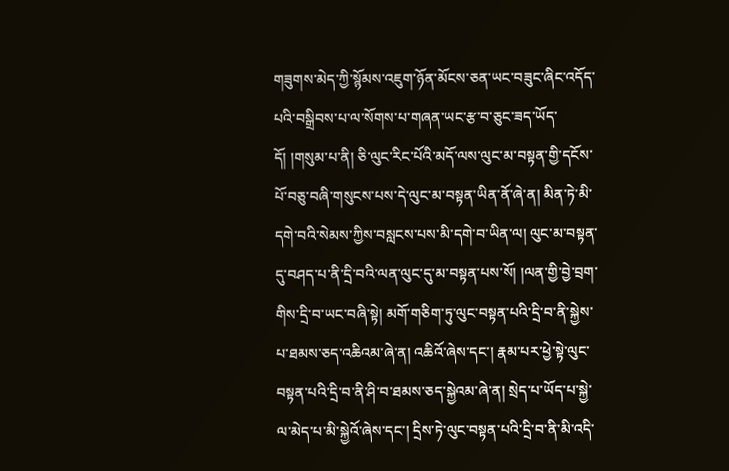གཟུགས་མེད་ཀྱི་སྙོམས་འཇུག་ཉོན་མོངས་ཅན་ཡང་བཟུང་ཞིང་འདོད་པའི་བསྒྲིབས་པ་ལ་སོགས་པ་གཞན་ཡང་རྩ་བ་ཅུང་ཟད་ཡོད་དོ། །གསུམ་པ་ནི། ཅི་ལུང་རིང་པོའི་མདོ་ལས་ལུང་མ་བསྟན་གྱི་དངོས་པོ་བཅུ་བཞི་གསུངས་པས་དེ་ལུང་མ་བསྟན་ཡིན་ནོ་ཞེ་ན། མིན་ཏེ་མི་དགེ་བའི་སེམས་ཀྱིས་བསླངས་པས་མི་དགེ་བ་ཡིན་ལ། ལུང་མ་བསྟན་དུ་བཤད་པ་ནི་དྲི་བའི་ལན་ལུང་དུ་མ་བསྟན་པས་སོ། །ལན་གྱི་བྱེ་བྲག་གིས་དྲི་བ་ཡང་བཞི་སྟེ། མགོ་གཅིག་ཏུ་ལུང་བསྟན་པའི་དྲི་བ་ནི་སྐྱེས་པ་ཐམས་ཅད་འཆིའམ་ཞེ་ན། འཆིའོ་ཞེས་དང་། རྣམ་པར་ཕྱེ་སྟེ་ལུང་བསྟན་པའི་དྲི་བ་ནི་ཤི་བ་ཐམས་ཅད་སྐྱེའམ་ཞེ་ན། སྲེད་པ་ཡོད་པ་སྐྱེ་ལ་མེད་པ་མི་སྐྱེའོ་ཞེས་དང་། དྲིས་ཏེ་ལུང་བསྟན་པའི་དྲི་བ་ནི་མི་འདི་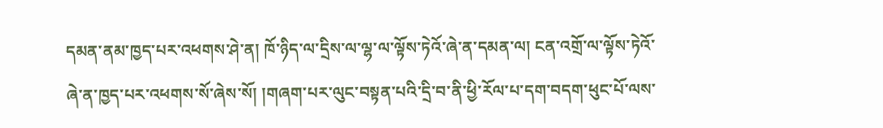དམན་ནམ་ཁྱད་པར་འཕགས་ཤེ་ན། ཁོ་ཉིད་ལ་དྲིས་ལ་ལྷ་ལ་ལྟོས་ཏེའོ་ཞེ་ན་དམན་ལ། ངན་འགྲོ་ལ་ལྟོས་ཏེའོ་ཞེ་ན་ཁྱད་པར་འཕགས་སོ་ཞེས་སོ། །གཞག་པར་ལུང་བསྟན་པའི་དྲི་བ་ནི་ཕྱི་རོལ་པ་དག་བདག་ཕུང་པོ་ལས་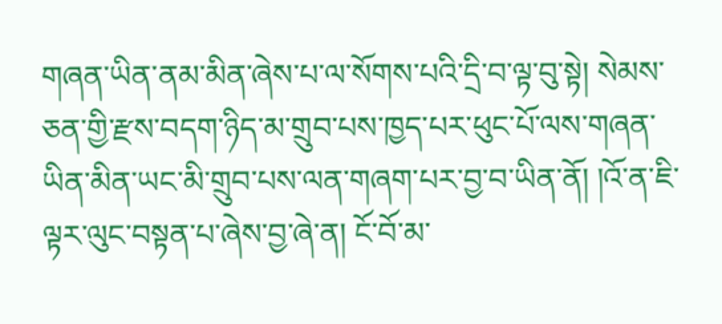གཞན་ཡིན་ནམ་མིན་ཞེས་པ་ལ་སོགས་པའི་དྲི་བ་ལྟ་བུ་སྟེ། སེམས་ཅན་གྱི་རྫས་བདག་ཉིད་མ་གྲུབ་པས་ཁྱད་པར་ཕུང་པོ་ལས་གཞན་ཡིན་མིན་ཡང་མི་གྲུབ་པས་ལན་གཞག་པར་བྱ་བ་ཡིན་ནོ། །འོ་ན་ཇི་ལྟར་ལུང་བསྟན་པ་ཞེས་བྱ་ཞེ་ན། ངོ་བོ་མ་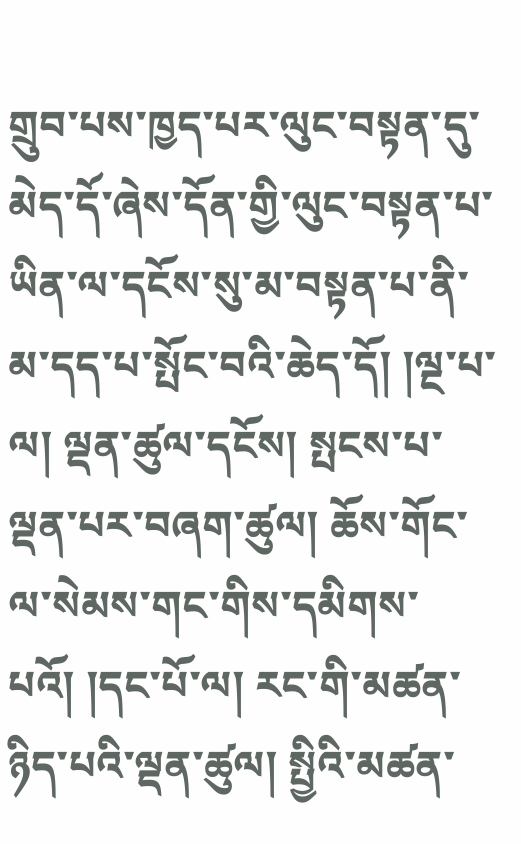གྲུབ་པས་ཁྱད་པར་ལུང་བསྟན་དུ་མེད་དོ་ཞེས་དོན་གྱི་ལུང་བསྟན་པ་ཡིན་ལ་དངོས་སུ་མ་བསྟན་པ་ནི་མ་དད་པ་སྤོང་བའི་ཆེད་དོ། །ལྔ་པ་ལ། ལྡན་ཚུལ་དངོས། སྤངས་པ་ལྡན་པར་བཞག་ཚུལ། ཆོས་གོང་ལ་སེམས་གང་གིས་དམིགས་པའོ། །དང་པོ་ལ། རང་གི་མཚན་ཉིད་པའི་ལྡན་ཚུལ། སྤྱིའི་མཚན་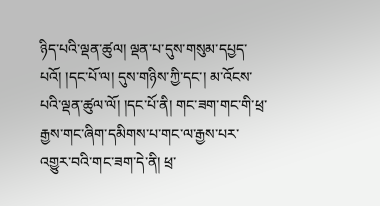ཉིད་པའི་ལྡན་ཚུལ། ལྡན་པ་དུས་གསུམ་དཔྱད་པའོ། །དང་པོ་ལ། དུས་གཉིས་ཀྱི་དང་། མ་འོངས་པའི་ལྡན་ཚུལ་ལོ། །དང་པོ་ནི། གང་ཟག་གང་གི་ཕྲ་རྒྱས་གང་ཞིག་དམིགས་པ་གང་ལ་རྒྱས་པར་འགྱུར་བའི་གང་ཟག་དེ་ནི། ཕྲ་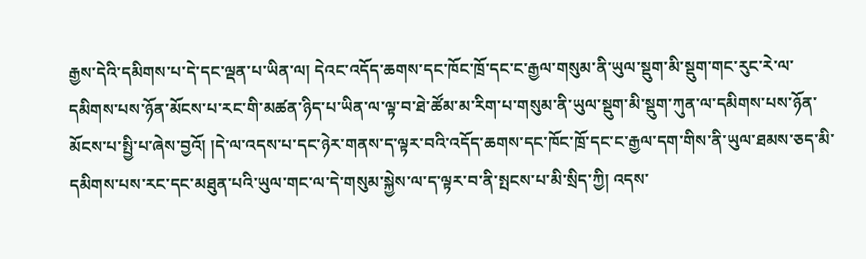རྒྱས་དེའི་དམིགས་པ་དེ་དང་ལྡན་པ་ཡིན་ལ། དེའང་འདོད་ཆགས་དང་ཁོང་ཁྲོ་དང་ང་རྒྱལ་གསུམ་ནི་ཡུལ་སྡུག་མི་སྡུག་གང་རུང་རེ་ལ་དམིགས་པས་ཉོན་མོངས་པ་རང་གི་མཚན་ཉིད་པ་ཡིན་ལ་ལྟ་བ་ཐེ་ཚོམ་མ་རིག་པ་གསུམ་ནི་ཡུལ་སྡུག་མི་སྡུག་ཀུན་ལ་དམིགས་པས་ཉོན་མོངས་པ་སྤྱི་པ་ཞེས་བྱའོ། །དེ་ལ་འདས་པ་དང་ཉེར་གནས་ད་ལྟར་བའི་འདོད་ཆགས་དང་ཁོང་ཁྲོ་དང་ང་རྒྱལ་དག་གིས་ནི་ཡུལ་ཐམས་ཅད་མི་དམིགས་པས་རང་དང་མཐུན་པའི་ཡུལ་གང་ལ་དེ་གསུམ་སྐྱེས་ལ་ད་ལྟར་བ་ནི་སྤངས་པ་མི་སྲིད་ཀྱི། འདས་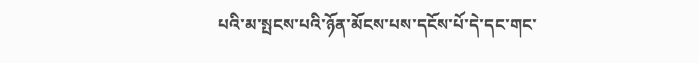པའི་མ་སྤངས་པའི་ཉོན་མོངས་པས་དངོས་པོ་དེ་དང་གང་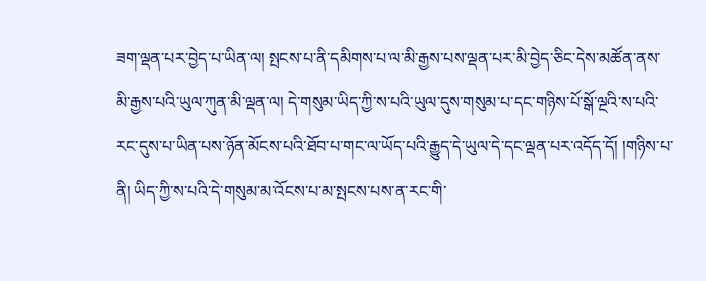ཟག་ལྡན་པར་བྱེད་པ་ཡིན་ལ། སྤངས་པ་ནི་དམིགས་པ་ལ་མི་རྒྱས་པས་ལྡན་པར་མི་བྱེད་ཅིང་དེས་མཚོན་ནས་མི་རྒྱས་པའི་ཡུལ་ཀུན་མི་ལྡན་ལ། དེ་གསུམ་ཡིད་ཀྱི་ས་པའི་ཡུལ་དུས་གསུམ་པ་དང་གཉིས་པོ་སྒོ་ལྔའི་ས་པའི་རང་དུས་པ་ཡིན་པས་ཉོན་མོངས་པའི་ཐོབ་པ་གང་ལ་ཡོད་པའི་རྒྱུད་དེ་ཡུལ་དེ་དང་ལྡན་པར་འདོད་དོ། །གཉིས་པ་ནི། ཡིད་ཀྱི་ས་པའི་དེ་གསུམ་མ་འོངས་པ་མ་སྤངས་པས་ན་རང་གི་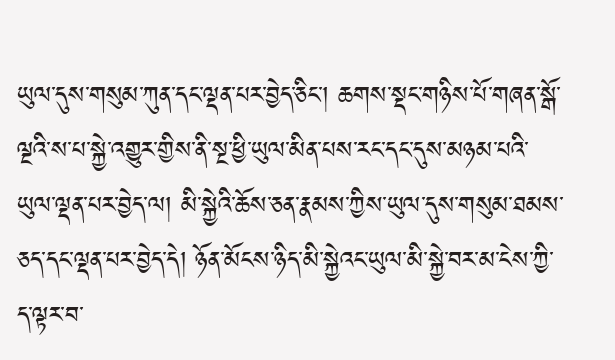ཡུལ་དུས་གསུམ་ཀུན་དང་ལྡན་པར་བྱེད་ཅིང་། ཆགས་སྡང་གཉིས་པོ་གཞན་སྒོ་ལྔའི་ས་པ་སྐྱེ་འགྱུར་གྱིས་ནི་སྔ་ཕྱི་ཡུལ་མིན་པས་རང་དང་དུས་མཉམ་པའི་ཡུལ་ལྡན་པར་བྱེད་ལ། མི་སྐྱེའི་ཆོས་ཅན་རྣམས་ཀྱིས་ཡུལ་དུས་གསུམ་ཐམས་ཅད་དང་ལྡན་པར་བྱེད་དེ། ཉོན་མོངས་ཉིད་མི་སྐྱེའང་ཡུལ་མི་སྐྱེ་བར་མ་ངེས་ཀྱི་ད་ལྟར་བ་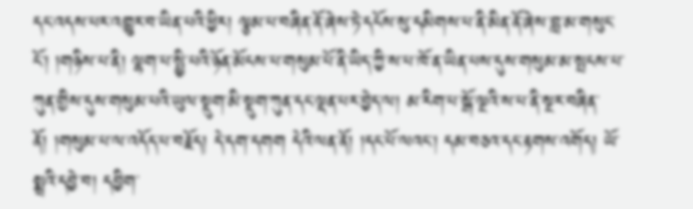དང་འདས་པར་འགྱུར་བ་ཡིན་པའི་ཕྱིར། ལྕམ་པ་བཞིན་ནོ་ཞེས་ཏེ་དངོས་སུ་དམིགས་པ་ནི་མིན་ནོ་ཞེས་བླ་མ་གསུང་ངོ་། །གཉིས་པ་ནི། ལྷག་པ་སྤྱི་པའི་ཉོན་མོངས་པ་གསུམ་པོ་ནི་ཡིད་ཀྱི་ས་པ་ཁོ་ན་ཡིན་པས་དུས་གསུམ་མ་སྤངས་པ་ཀུན་གྱིས་དུས་གསུམ་པའི་ཡུལ་སྡུག་མི་སྡུག་ཀུན་དང་ལྡན་པར་བྱེད་ལ། མ་རིག་པ་སྒོ་ལྔའི་ས་པ་ནི་སྔར་བཞིན་ནོ། །གསུམ་པ་ལ་འདོད་པ་བརྗོད། དེ་དག་དགག དེའི་ལན་ནོ། །དང་པོ་ལའང་། དམ་བཅའ་དང་རྟགས་འགོད། ཡོ་སྨྲའི་དབྱེ་བ། དབྱིག་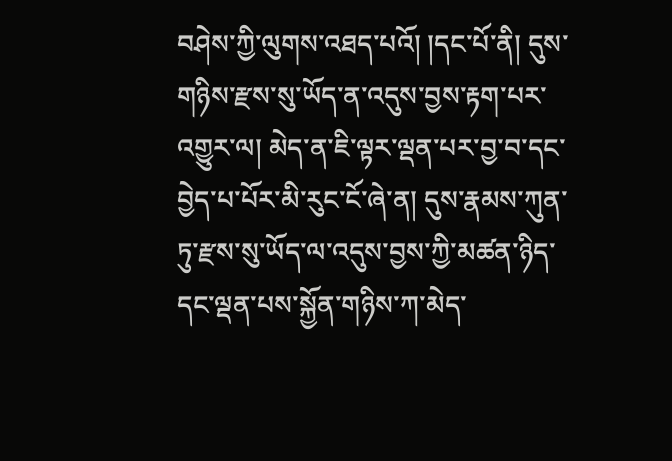བཤེས་ཀྱི་ལུགས་འཐད་པའོ། །དང་པོ་ནི། དུས་གཉིས་རྫས་སུ་ཡོད་ན་འདུས་བྱས་རྟག་པར་འགྱུར་ལ། མེད་ན་ཇི་ལྟར་ལྡན་པར་བྱ་བ་དང་བྱེད་པ་པོར་མི་རུང་ངོ་ཞེ་ན། དུས་རྣམས་ཀུན་ཏུ་རྫས་སུ་ཡོད་ལ་འདུས་བྱས་ཀྱི་མཚན་ཉིད་དང་ལྡན་པས་སྐྱོན་གཉིས་ཀ་མེད་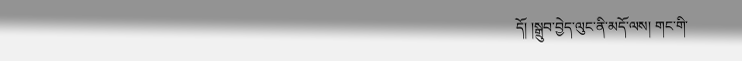དོ། །སྒྲུབ་བྱེད་ལུང་ནི་མདོ་ལས། གང་གི་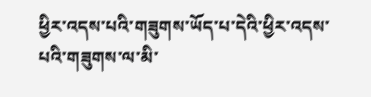ཕྱིར་འདས་པའི་གཟུགས་ཡོད་པ་དེའི་ཕྱིར་འདས་པའི་གཟུགས་ལ་མི་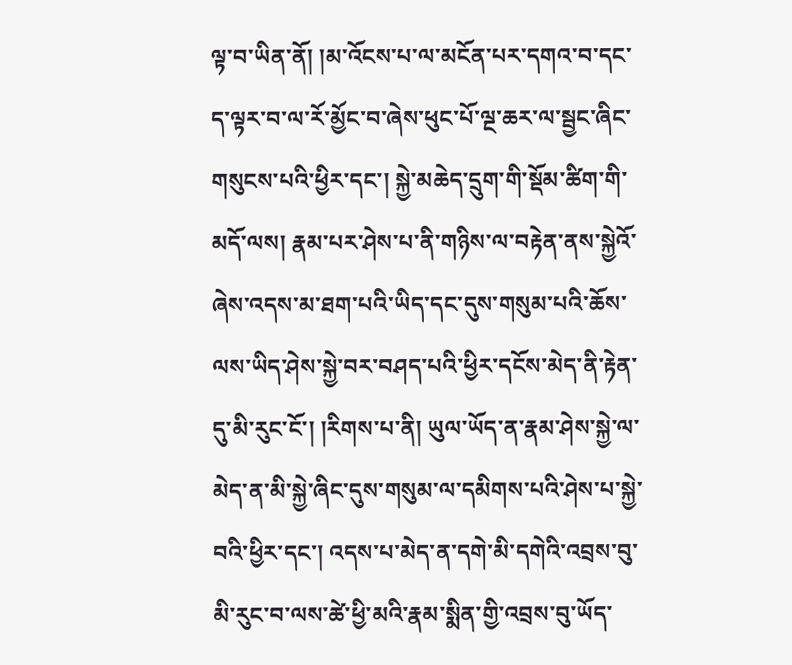ལྟ་བ་ཡིན་ནོ། །མ་འོངས་པ་ལ་མངོན་པར་དགའ་བ་དང་ད་ལྟར་བ་ལ་རོ་མྱོང་བ་ཞེས་ཕུང་པོ་ལྔ་ཆར་ལ་སྦྱང་ཞིང་གསུངས་པའི་ཕྱིར་དང་། སྐྱེ་མཆེད་དྲུག་གི་སྡོམ་ཚིག་གི་མདོ་ལས། རྣམ་པར་ཤེས་པ་ནི་གཉིས་ལ་བརྟེན་ནས་སྐྱེའོ་ཞེས་འདས་མ་ཐག་པའི་ཡིད་དང་དུས་གསུམ་པའི་ཆོས་ལས་ཡིད་ཤེས་སྐྱེ་བར་བཤད་པའི་ཕྱིར་དངོས་མེད་ནི་རྟེན་དུ་མི་རུང་ངོ་། །རིགས་པ་ནི། ཡུལ་ཡོད་ན་རྣམ་ཤེས་སྐྱེ་ལ་མེད་ན་མི་སྐྱེ་ཞིང་དུས་གསུམ་ལ་དམིགས་པའི་ཤེས་པ་སྐྱེ་བའི་ཕྱིར་དང་། འདས་པ་མེད་ན་དགེ་མི་དགེའི་འབྲས་བུ་མི་རུང་བ་ལས་ཚེ་ཕྱི་མའི་རྣམ་སྨིན་གྱི་འབྲས་བུ་ཡོད་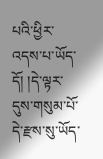པའི་ཕྱིར་འདས་པ་ཡོད་དོ། །དེ་ལྟར་དུས་གསུམ་པོ་དེ་རྫས་སུ་ཡོད་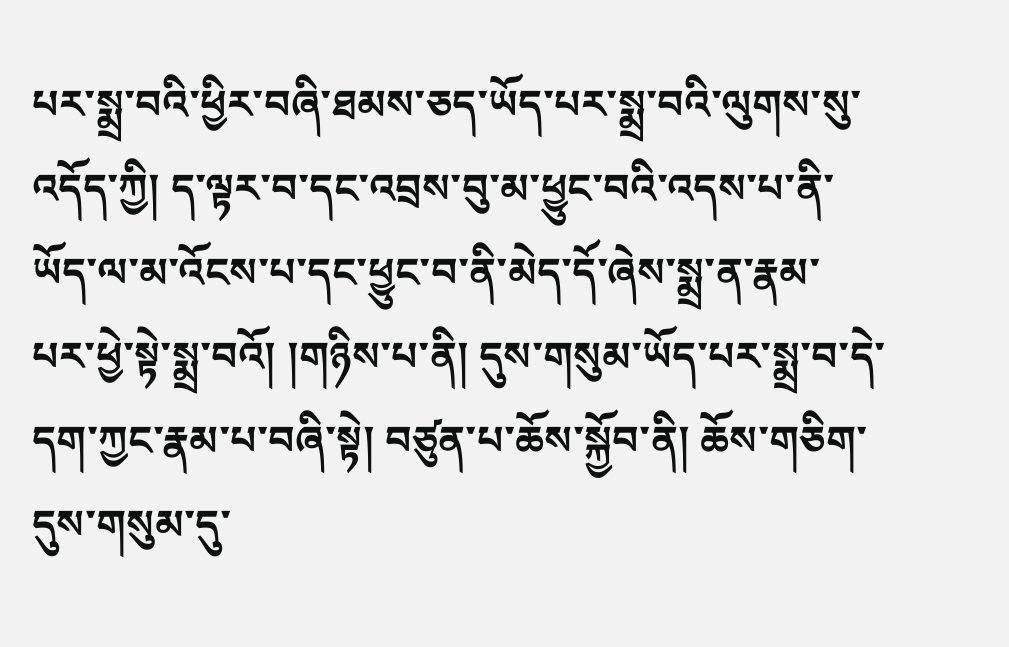པར་སྨྲ་བའི་ཕྱིར་བཞི་ཐམས་ཅད་ཡོད་པར་སྨྲ་བའི་ལུགས་སུ་འདོད་ཀྱི། ད་ལྟར་བ་དང་འབྲས་བུ་མ་ཕྱུང་བའི་འདས་པ་ནི་ཡོད་ལ་མ་འོངས་པ་དང་ཕྱུང་བ་ནི་མེད་དོ་ཞེས་སྨྲ་ན་རྣམ་པར་ཕྱེ་སྟེ་སྨྲ་བའོ། །གཉིས་པ་ནི། དུས་གསུམ་ཡོད་པར་སྨྲ་བ་དེ་དག་ཀྱང་རྣམ་པ་བཞི་སྟེ། བཙུན་པ་ཆོས་སྐྱོབ་ནི། ཆོས་གཅིག་དུས་གསུམ་དུ་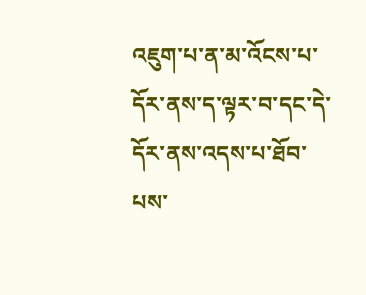འཇུག་པ་ན་མ་འོངས་པ་དོར་ནས་ད་ལྟར་བ་དང་དེ་དོར་ནས་འདས་པ་ཐོབ་པས་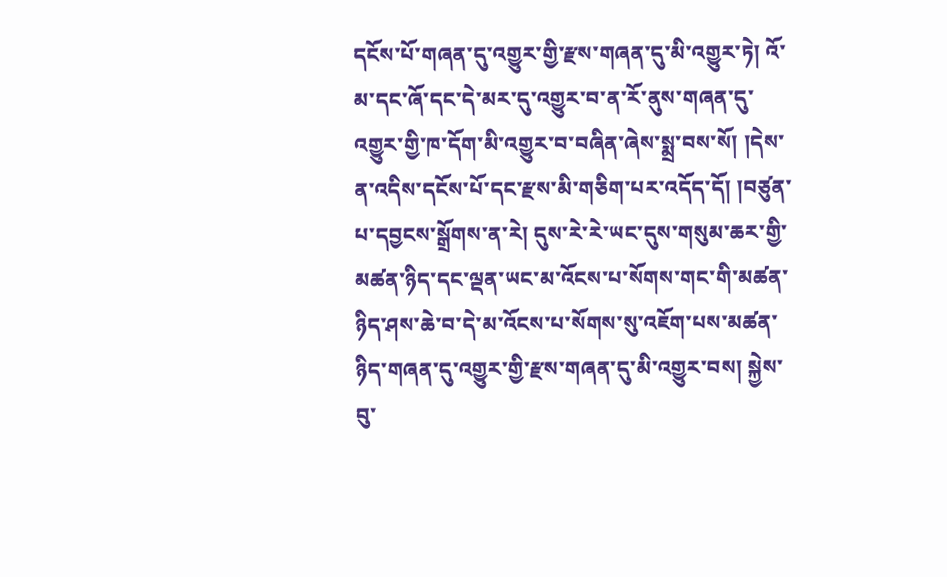དངོས་པོ་གཞན་དུ་འགྱུར་གྱི་རྫས་གཞན་དུ་མི་འགྱུར་ཏེ། འོ་མ་དང་ཞོ་དང་དེ་མར་དུ་འགྱུར་བ་ན་རོ་ནུས་གཞན་དུ་འགྱུར་གྱི་ཁ་དོག་མི་འགྱུར་བ་བཞིན་ཞེས་སྨྲ་བས་སོ། །དེས་ན་འདིས་དངོས་པོ་དང་རྫས་མི་གཅིག་པར་འདོད་དོ། །བཙུན་པ་དབྱངས་སྒྲོགས་ན་རེ། དུས་རེ་རེ་ཡང་དུས་གསུམ་ཆར་གྱི་མཚན་ཉིད་དང་ལྡན་ཡང་མ་འོངས་པ་སོགས་གང་གི་མཚན་ཉིད་ཤས་ཆེ་བ་དེ་མ་འོངས་པ་སོགས་སུ་འཇོག་པས་མཚན་ཉིད་གཞན་དུ་འགྱུར་གྱི་རྫས་གཞན་དུ་མི་འགྱུར་བས། སྐྱེས་བུ་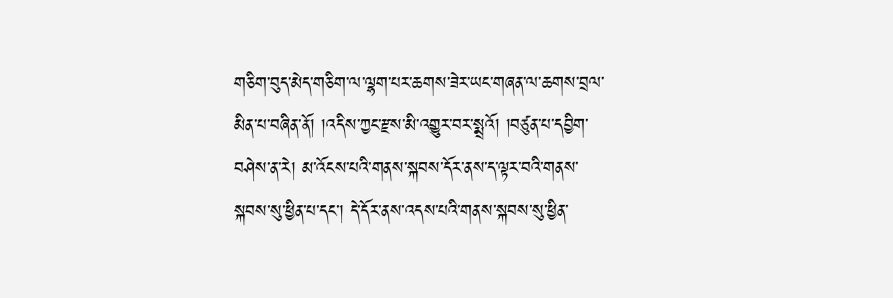གཅིག་བུད་མེད་གཅིག་ལ་ལྷག་པར་ཆགས་ཟེར་ཡང་གཞན་ལ་ཆགས་བྲལ་མིན་པ་བཞིན་ནོ། །འདིས་ཀྱང་རྫས་མི་འགྱུར་བར་སྨྲའོ། །བཙུན་པ་དབྱིག་བཤེས་ན་རེ། མ་འོངས་པའི་གནས་སྐབས་དོར་ནས་ད་ལྟར་བའི་གནས་སྐབས་སུ་ཕྱིན་པ་དང་། དེ་དོར་ནས་འདས་པའི་གནས་སྐབས་སུ་ཕྱིན་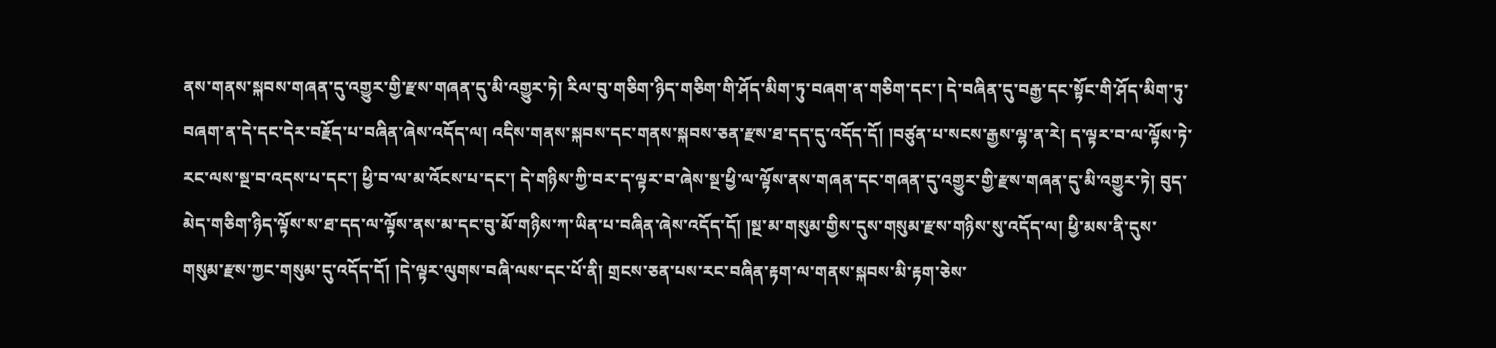ནས་གནས་སྐབས་གཞན་དུ་འགྱུར་གྱི་རྫས་གཞན་དུ་མི་འགྱུར་ཏེ། རིལ་བུ་གཅིག་ཉིད་གཅིག་གི་ཤོད་མིག་ཏུ་བཞག་ན་གཅིག་དང་། དེ་བཞིན་དུ་བརྒྱ་དང་སྟོང་གི་ཤོད་མིག་ཏུ་བཞག་ན་དེ་དང་དེར་བརྗོད་པ་བཞིན་ཞེས་འདོད་ལ། འདིས་གནས་སྐབས་དང་གནས་སྐབས་ཅན་རྫས་ཐ་དད་དུ་འདོད་དོ། །བཙུན་པ་སངས་རྒྱས་ལྷ་ན་རེ། ད་ལྟར་བ་ལ་ལྟོས་ཏེ་རང་ལས་སྔ་བ་འདས་པ་དང་། ཕྱི་བ་ལ་མ་འོངས་པ་དང་། དེ་གཉིས་ཀྱི་བར་ད་ལྟར་བ་ཞེས་སྔ་ཕྱི་ལ་ལྟོས་ནས་གཞན་དང་གཞན་དུ་འགྱུར་གྱི་རྫས་གཞན་དུ་མི་འགྱུར་ཏེ། བུད་མེད་གཅིག་ཉིད་ལྟོས་ས་ཐ་དད་ལ་ལྟོས་ནས་མ་དང་བུ་མོ་གཉིས་ཀ་ཡིན་པ་བཞིན་ཞེས་འདོད་དོ། །སྔ་མ་གསུམ་གྱིས་དུས་གསུམ་རྫས་གཉིས་སུ་འདོད་ལ། ཕྱི་མས་ནི་དུས་གསུམ་རྫས་ཀྱང་གསུམ་དུ་འདོད་དོ། །དེ་ལྟར་ལུགས་བཞི་ལས་དང་པོ་ནི། གྲངས་ཅན་པས་རང་བཞིན་རྟག་ལ་གནས་སྐབས་མི་རྟག་ཅེས་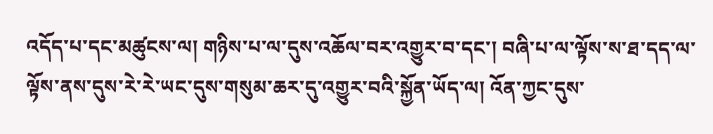འདོད་པ་དང་མཚུངས་ལ། གཉིས་པ་ལ་དུས་འཆོལ་བར་འགྱུར་བ་དང་། བཞི་པ་ལ་ལྟོས་ས་ཐ་དད་ལ་ལྟོས་ནས་དུས་རེ་རེ་ཡང་དུས་གསུམ་ཆར་དུ་འགྱུར་བའི་སྐྱོན་ཡོད་ལ། འོན་ཀྱང་དུས་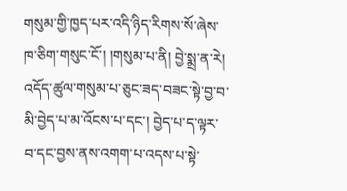གསུམ་གྱི་ཁྱད་པར་འདི་ཉིད་རིགས་སོ་ཞེས་ཁ་ཅིག་གསུང་ངོ་། །གསུམ་པ་ནི། བྱེ་སྨྲ་ན་རེ། འདོད་ཚུལ་གསུམ་པ་ཅུང་ཟད་བཟང་སྟེ་བྱ་བ་མི་བྱེད་པ་མ་འོངས་པ་དང་། བྱེད་པ་ད་ལྟར་བ་དང་བྱས་ནས་འགག་པ་འདས་པ་སྟེ་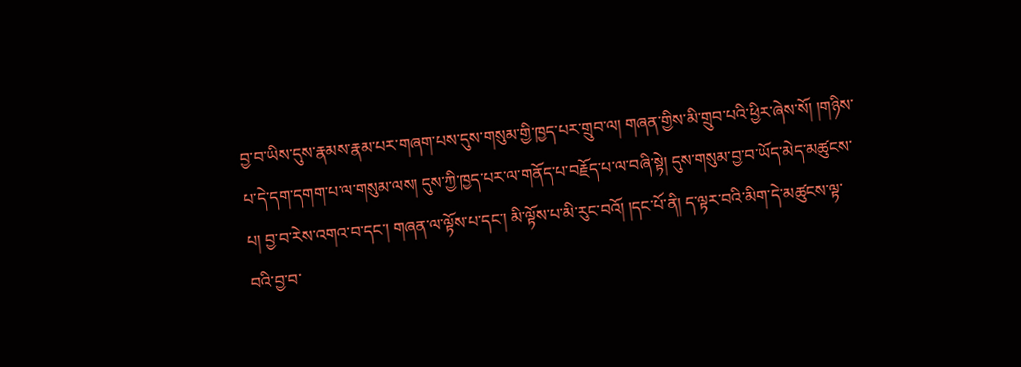བྱ་བ་ཡིས་དུས་རྣམས་རྣམ་པར་གཞག་པས་དུས་གསུམ་གྱི་ཁྱད་པར་གྲུབ་ལ། གཞན་གྱིས་མི་གྲུབ་པའི་ཕྱིར་ཞེས་སོ། །གཉིས་པ་དེ་དག་དགག་པ་ལ་གསུམ་ལས། དུས་ཀྱི་ཁྱད་པར་ལ་གནོད་པ་བརྗོད་པ་ལ་བཞི་སྟེ། དུས་གསུམ་བྱ་བ་ཡོད་མེད་མཚུངས་པ། བྱ་བ་རེས་འགའ་བ་དང་། གཞན་ལ་ལྟོས་པ་དང་། མི་ལྟོས་པ་མི་རུང་བའོ། །དང་པོ་ནི། ད་ལྟར་བའི་མིག་དེ་མཚུངས་ལྟ་བའི་བྱ་བ་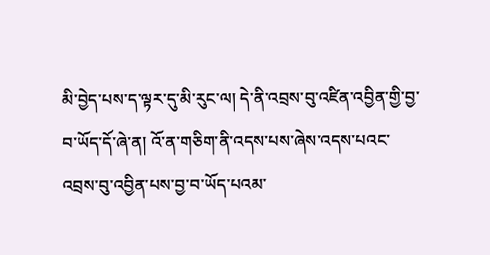མི་བྱེད་པས་ད་ལྟར་དུ་མི་རུང་ལ། དེ་ནི་འབྲས་བུ་འཛིན་འབྱིན་གྱི་བྱ་བ་ཡོད་དོ་ཞེ་ན། འོ་ན་གཅིག་ནི་འདས་པས་ཞེས་འདས་པའང་འབྲས་བུ་འབྱིན་པས་བྱ་བ་ཡོད་པའམ་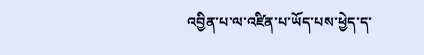འབྱིན་པ་ལ་འཛིན་པ་ཡོད་པས་ཕྱེད་ད་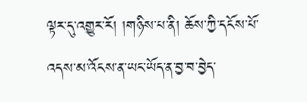ལྟར་དུ་འགྱུར་རོ། །གཉིས་པ་ནི། ཆོས་ཀྱི་དངོས་པོ་འདས་མ་འོངས་ན་ཡང་ཡོད་ན་བྱ་བ་བྱེད་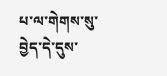པ་ལ་གེགས་སུ་བྱེད་དེ་དུས་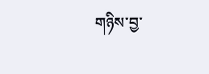གཉིས་བྱ་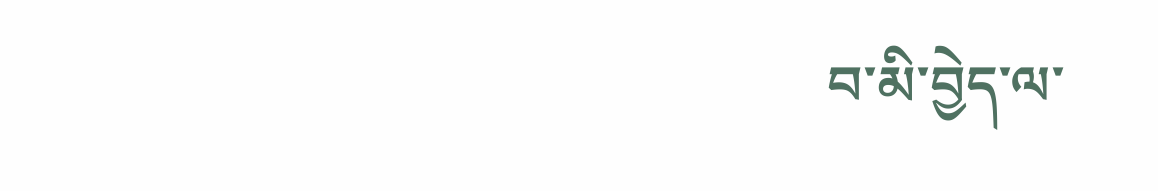བ་མི་བྱེད་ལ་